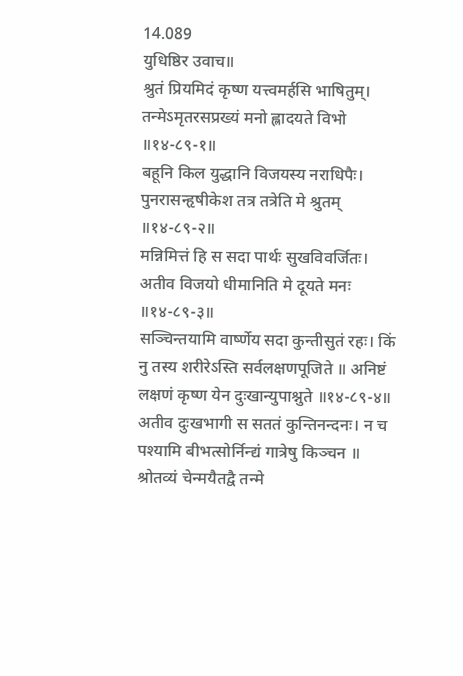14.089
युधिष्ठिर उवाच॥
श्रुतं प्रियमिदं कृष्ण यत्त्वमर्हसि भाषितुम्। तन्मेऽमृतरसप्रख्यं मनो ह्लादयते विभो ॥१४-८९-१॥
बहूनि किल युद्धानि विजयस्य नराधिपैः। पुनरासन्हृषीकेश तत्र तत्रेति मे श्रुतम् ॥१४-८९-२॥
मन्निमित्तं हि स सदा पार्थः सुखविवर्जितः। अतीव विजयो धीमानिति मे दूयते मनः ॥१४-८९-३॥
सञ्चिन्तयामि वार्ष्णेय सदा कुन्तीसुतं रहः। किं नु तस्य शरीरेऽस्ति सर्वलक्षणपूजिते ॥ अनिष्टं लक्षणं कृष्ण येन दुःखान्युपाश्नुते ॥१४-८९-४॥
अतीव दुःखभागी स सततं कुन्तिनन्दनः। न च पश्यामि बीभत्सोर्निन्द्यं गात्रेषु किञ्चन ॥ श्रोतव्यं चेन्मयैतद्वै तन्मे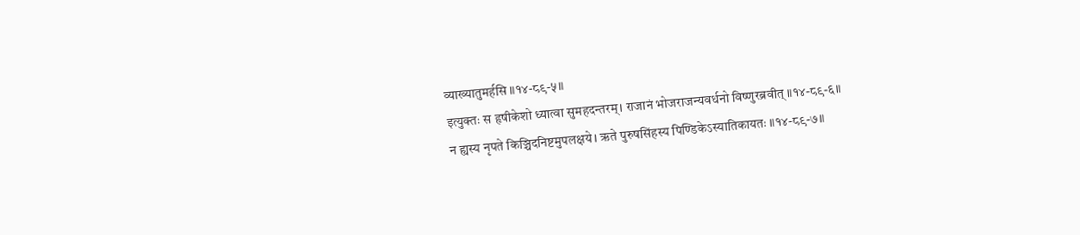व्याख्यातुमर्हसि ॥१४-८९-५॥
इत्युक्तः स हृषीकेशो ध्यात्वा सुमहदन्तरम्। राजानं भोजराजन्यवर्धनो विष्णुरब्रवीत् ॥१४-८९-६॥
न ह्यस्य नृपते किञ्चिदनिष्टमुपलक्षये। ऋते पुरुषसिंहस्य पिण्डिकेऽस्यातिकायतः ॥१४-८९-७॥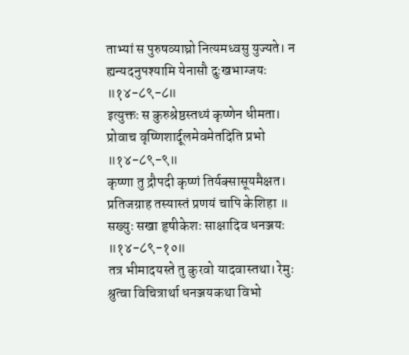ताभ्यां स पुरुषव्याघ्रो नित्यमध्वसु युज्यते। न ह्यन्यदनुपश्यामि येनासौ दुःखभाग्जयः ॥१४-८९-८॥
इत्युक्तः स कुरुश्रेष्ठस्तथ्यं कृष्णेन धीमता। प्रोवाच वृष्णिशार्दूलमेवमेतदिति प्रभो ॥१४-८९-९॥
कृष्णा तु द्रौपदी कृष्णं तिर्यक्सासूयमैक्षत। प्रतिजग्राह तस्यास्तं प्रणयं चापि केशिहा ॥ सख्युः सखा हृषीकेशः साक्षादिव धनञ्जयः ॥१४-८९-१०॥
तत्र भीमादयस्ते तु कुरवो यादवास्तथा। रेमुः श्रुत्वा विचित्रार्था धनञ्जयकथा विभो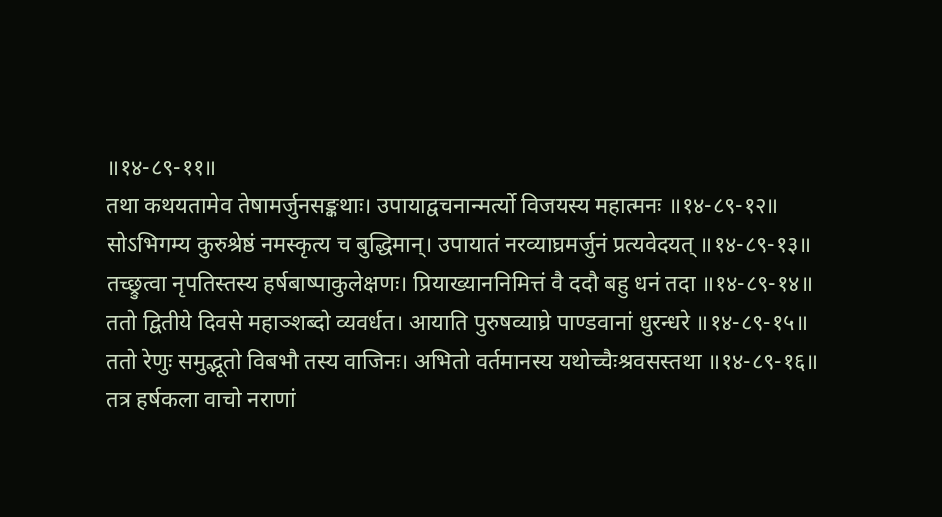॥१४-८९-११॥
तथा कथयतामेव तेषामर्जुनसङ्कथाः। उपायाद्वचनान्मर्त्यो विजयस्य महात्मनः ॥१४-८९-१२॥
सोऽभिगम्य कुरुश्रेष्ठं नमस्कृत्य च बुद्धिमान्। उपायातं नरव्याघ्रमर्जुनं प्रत्यवेदयत् ॥१४-८९-१३॥
तच्छ्रुत्वा नृपतिस्तस्य हर्षबाष्पाकुलेक्षणः। प्रियाख्याननिमित्तं वै ददौ बहु धनं तदा ॥१४-८९-१४॥
ततो द्वितीये दिवसे महाञ्शब्दो व्यवर्धत। आयाति पुरुषव्याघ्रे पाण्डवानां धुरन्धरे ॥१४-८९-१५॥
ततो रेणुः समुद्भूतो विबभौ तस्य वाजिनः। अभितो वर्तमानस्य यथोच्चैःश्रवसस्तथा ॥१४-८९-१६॥
तत्र हर्षकला वाचो नराणां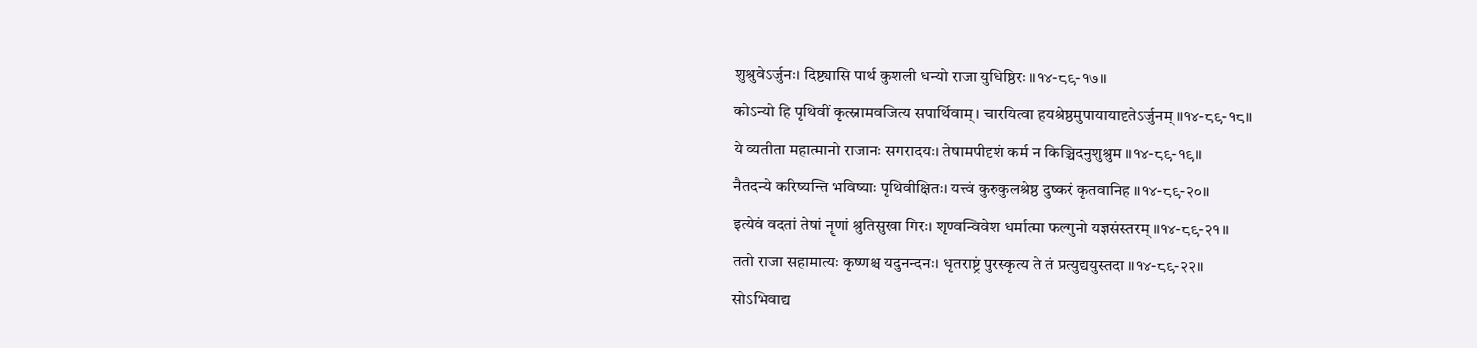शुश्रुवेऽर्जुनः। दिष्ट्यासि पार्थ कुशली धन्यो राजा युधिष्ठिरः ॥१४-८९-१७॥
कोऽन्यो हि पृथिवीं कृत्स्नामवजित्य सपार्थिवाम्। चारयित्वा हयश्रेष्ठमुपायायादृतेऽर्जुनम् ॥१४-८९-१८॥
ये व्यतीता महात्मानो राजानः सगरादयः। तेषामपीदृशं कर्म न किञ्चिदनुशुश्रुम ॥१४-८९-१९॥
नैतदन्ये करिष्यन्ति भविष्याः पृथिवीक्षितः। यत्त्वं कुरुकुलश्रेष्ठ दुष्करं कृतवानिह ॥१४-८९-२०॥
इत्येवं वदतां तेषां नॄणां श्रुतिसुखा गिरः। शृण्वन्विवेश धर्मात्मा फल्गुनो यज्ञसंस्तरम् ॥१४-८९-२१॥
ततो राजा सहामात्यः कृष्णश्च यदुनन्दनः। धृतराष्ट्रं पुरस्कृत्य ते तं प्रत्युद्ययुस्तदा ॥१४-८९-२२॥
सोऽभिवाद्य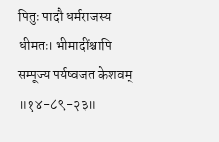पितुः पादौ धर्मराजस्य धीमतः। भीमादींश्चापि सम्पूज्य पर्यष्वजत केशवम् ॥१४-८९-२३॥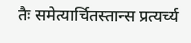तैः समेत्यार्चितस्तान्स प्रत्यर्च्य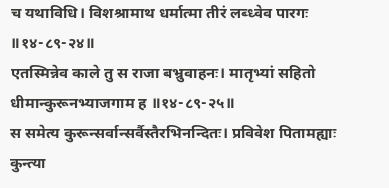च यथाविधि। विशश्रामाथ धर्मात्मा तीरं लब्ध्वेव पारगः ॥१४-८९-२४॥
एतस्मिन्नेव काले तु स राजा बभ्रुवाहनः। मातृभ्यां सहितो धीमान्कुरूनभ्याजगाम ह ॥१४-८९-२५॥
स समेत्य कुरून्सर्वान्सर्वैस्तैरभिनन्दितः। प्रविवेश पितामह्याः कुन्त्या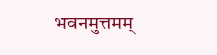भवनमुत्तमम्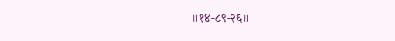॥१४-८९-२६॥